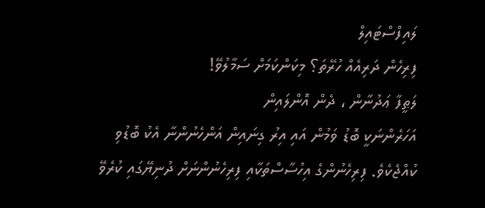ލައިފްސްޓައިލް
ފިރިހެން ދަރިއެއް ހުރޭތަ؟ މިކަންކަމަށް ސަމާލުވޭ!
ލަޠީފާ ޢަދުނާން ، ދެން އޮންލައިން
އަހަރެންނަކީ ބޮޑު ވަމުން އައި އިރު ގިނައިން އަންހެނުންނާ އެކު ބޮޑުވި ކުއްޖެކެވެ. ފިރިހެނުންގެ އިހުސާސްތަކާއި ފިރިހެނުންނަށް ދުނިޔޭގައި ކުރެވޭ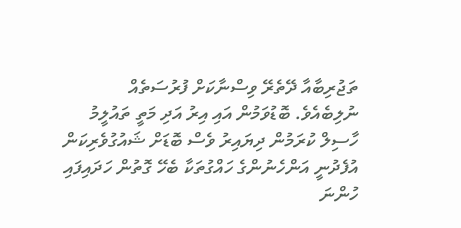ތަޖުރިބާއާ ދޭތެރޭ ވިސްނާކަށް ފުރުސަތެއް ނުލިބެއެވެ. ބޮޑުވަމުން އައި އިރު އަދި މަތީ ތައުލީމު ހާސިލް ކުރަމުން ދިޔައިރު ވެސް ބޮޑަށް ޝައުގުވެރިކަން އުފެދުނީ އަންހެނުންގެ ހައްގުތަކާ ބެހޭ ގޮތުން ހަދައިފައި ހުންނަ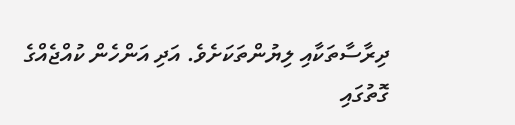ދިރާސާތަކާއި ލިޔުންތަކަށެވެ. އަދި އަންހެން ކުއްޖެއްގެ ގޮތުގައި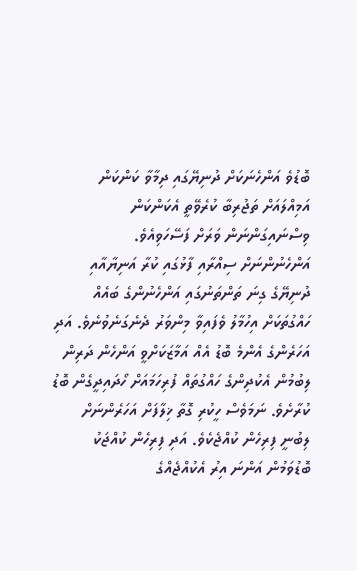ބޮޑުވެ އަންހެނަކަށް ދުނިޔޭގައި ދިމާވާ ކަންކަން އަމިއްލައަށް ތަޖުރިބާ ކުރެވޭތީ އެކަންކަން ވިސްނައިގަންނަން ވަރަށް ފަސޭހަވިއެވެ.
އަންހެނުންނަށް ސިއްރާއި ފާޅުގައި ކުރާ އަނިޔާއާއި ދުނިޔޭގެ ގިނަ ތަންތަނުގައި އަންހެނުންގެ ބައެއް ހައްގުތަކަށް އިހުމާލު ވެފައިވާ މިންވަރު ދެނެގަނެވުނެވެ. އަދި އަހަރެންގެ އެންމެ ބޮޑު އެއް އަމާޒަކަށްވީ އަންހެން ދަރިން ލިބުމުން އެކުދިންގެ ހައްގުތައް ފުރިހަމައަށް ހޯދައިދީގެން ބޮޑު ކުރާށެވެ. ނަމަވެސް ހީކުރި ގޮތާ ޚިލާފަށް އަހަރެންނަށް ލިބުނީ ފިރިހެން ކުއްޖެކެވެ. އަދި ފިރިހެން ކުއްޖަކު ބޮޑުވަމުން އަންނަ އިރު އެކުއްޖެއްގެ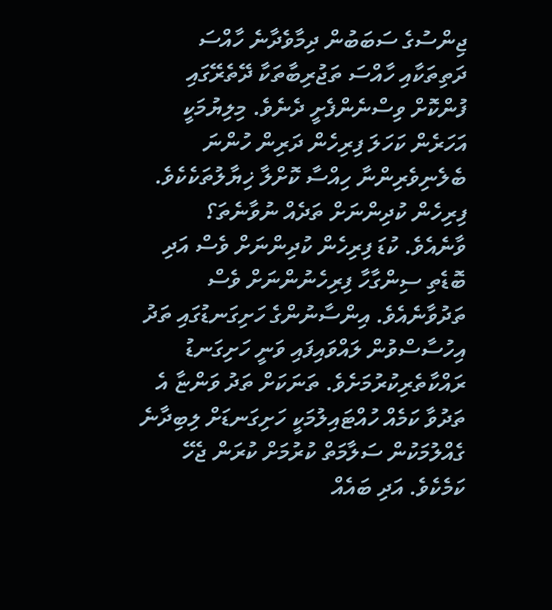ޖިންސުގެ ސަބަބުން ދިމާވެދާނެ ހާއްސަ ދަތިތަކާއި ހާއްސަ ތަޖުރިބާތަކާ ދޭތެރޭގައި ފުންކޮށް ވިސްނެންފެށީ ދެނެވެ. މިލިޔުމަކީ އަހަރެން ކަހަލަ ފިރިހެން ދަރިން ހުންނަ ބެލެނިވެރިންނާ ހިއްސާ ކޮށްލާ ޚިޔާލުތަކެކެވެ.
ފިރިހެން ކުދިންނަށް ތަދެއް ނުވާނެތަ؟
ވާނެއެވެ. ކުޑަ ފިރިހެން ކުދިންނަށް ވެސް އަދި ބޮޑެތި ސިންގާހާ ފިރިހެނުންނަށް ވެސް ތަދުވާނެއެވެ. އިންސާނުންގެ ހަށިގަނޑުގައި ތަދު އިހުސާސްވުން ލައްވައިފައި ވަނީ ހަށިގަނޑު ރައްކާތެރިކުރުމަށެވެ. ތަނަކަށް ތަދު ވަންޏާ އެ ތަދުވާ ކަމެއް ހުއްޓައިލުމަކީ ހަށިގަނޑަށް ލިބިދާނެ ގެއްލުމަކުން ސަލާމަތް ކުރުމަށް ކުރަން ޖެހޭ ކަމެކެވެ. އަދި ބައެއް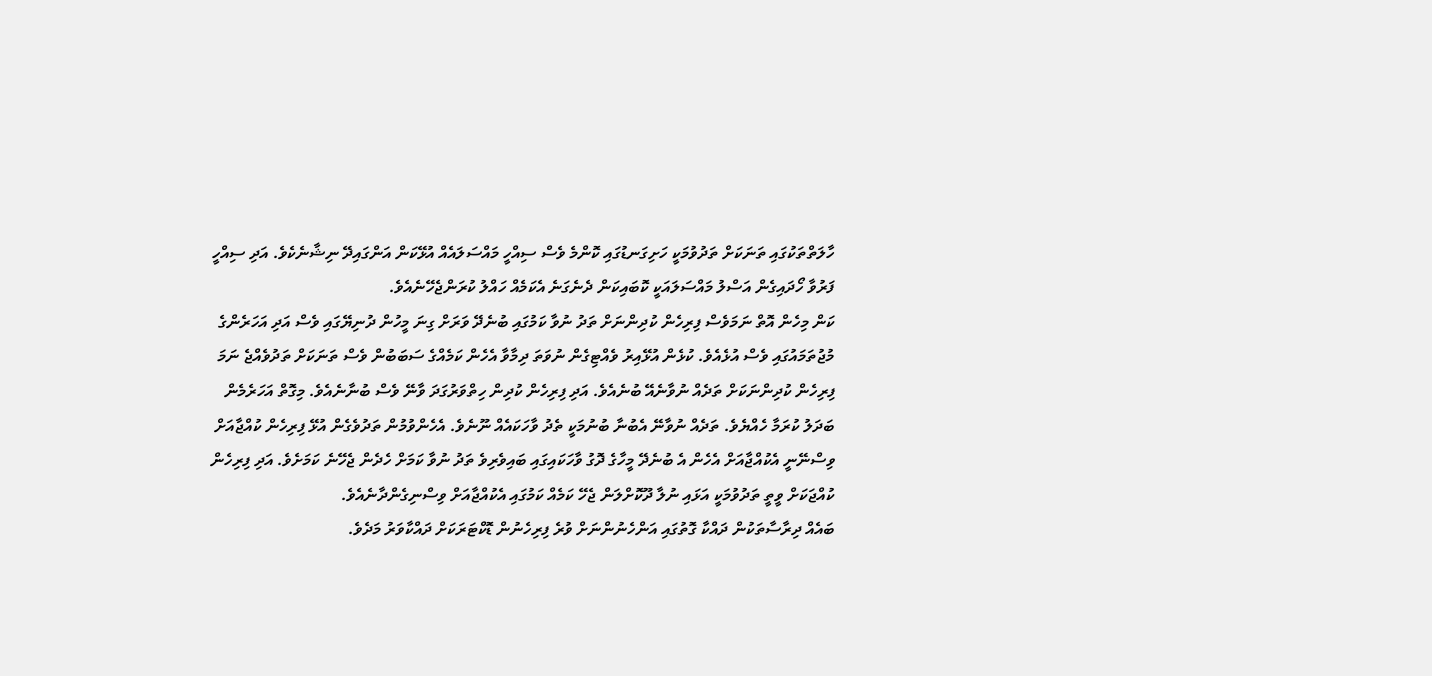ހާލަތްތަކުގައި ތަނަކަށް ތަދުވުމަކީ ހަށިގަނޑުގައި ކޮންމެ ވެސް ސިއްހީ މައްސަލައެއް އުޅޭކަން އަންގައިދޭ ނިޝާނެކެވެ. އަދި ސިއްހީ ފަރުވާ ހޯދައިގެން އަސްލު މައްސަލައަކީ ކޮބައިކަން ދެނެގަނެ އެކަމެއް ހައްލު ކުރަންޖެހޭނެއެވެ.
ކަން މިހެން އޮތް ނަމަވެސް ފިރިހެން ކުދިންނަށް ތަދު ނުވާ ކަމުގައި ބުނެދޭ ވަރަށް ގިނަ މީހުން ދުނިޔޭގައި ވެސް އަދި އަހަރެންގެ މުޖުތަމައުގައި ވެސް އުޅެއެވެ. ކުޅެން އުޅޭއިރު ވެއްޓިގެން ނުވަތަ ދިމާވާ އެހެން ކަމެއްގެ ސަބަބުން ވެސް ތަނަކަށް ތަދުވެއްޖެ ނަމަ ފިރިހެން ކުދިންނަކަށް ތަދެއް ނުވާނެއޭ ބުނެއެވެ. އަދި ފިރިހެން ކުދިން ހިތްވަރުގަދަ ވާނޭ ވެސް ބުނާނެއެވެ. މިގޮތް އަހަރެމެން ބަދަލު ކުރަމާ ހެއްޔެވެ. ތަދެއް ނުވާނޭ އެބުނާ ބުނުމަކީ ތެދު ވާހަކައެއް ނޫނެވެ. އެހެންވުމުން ތަދުވެގެން އުޅޭ ފިރިހެން ކުއްޖާއަށް ވިސްނޭނީ އެކުއްޖާއަށް އެހެން އެ ބުނެދޭ މީހާގެ ދޮގު ވާހަކައިގައި ބައިވެރިވެ ތަދު ނުވާ ކަމަށް ހެދެން ޖެހޭނެ ކަމަށެވެ. އަދި ފިރިހެން ކުއްޖަކަށް ވީތީ ތަދުވުމަކީ އަޅައި ނުލާ ދޫކޮށްލަން ޖެހޭ ކަމެއް ކަމުގައި އެކުއްޖާއަށް ވިސްނިގެންދާނެއެވެ.
ބައެއް ދިރާސާތަކުން ދައްކާ ގޮތުގައި އަންހެނުންނަށް ވުރެ ފިރިހެނުން ޑޮކްޓަރަކަށް ދައްކާވަރު މަދެވެ.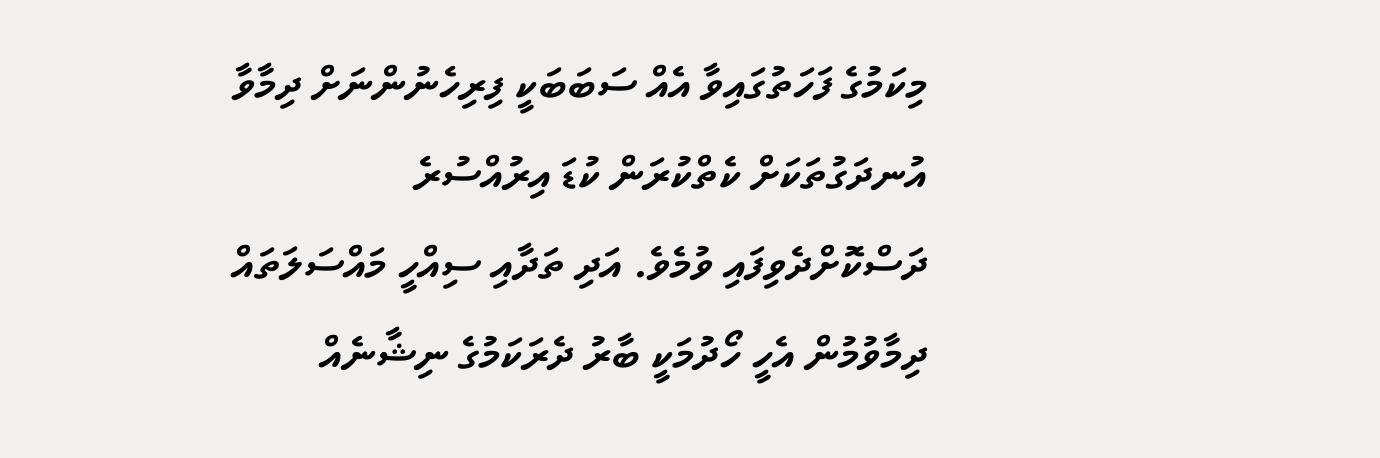މިކަމުގެ ފަހަތުގައިވާ އެއް ސަބަބަކީ ފިރިހެނުންނަށް ދިމާވާ އުނދަގުތަކަށް ކެތްކުރަން ކުޑަ އިރުއްސުރެ ދަސްކޮށްދެވިފައި ވުމެވެ. އަދި ތަދާއި ސިއްހީ މައްސަލަތައް ދިމާވުމުން އެހީ ހޯދުމަކީ ބާރު ދެރަކަމުގެ ނިޝާނެއް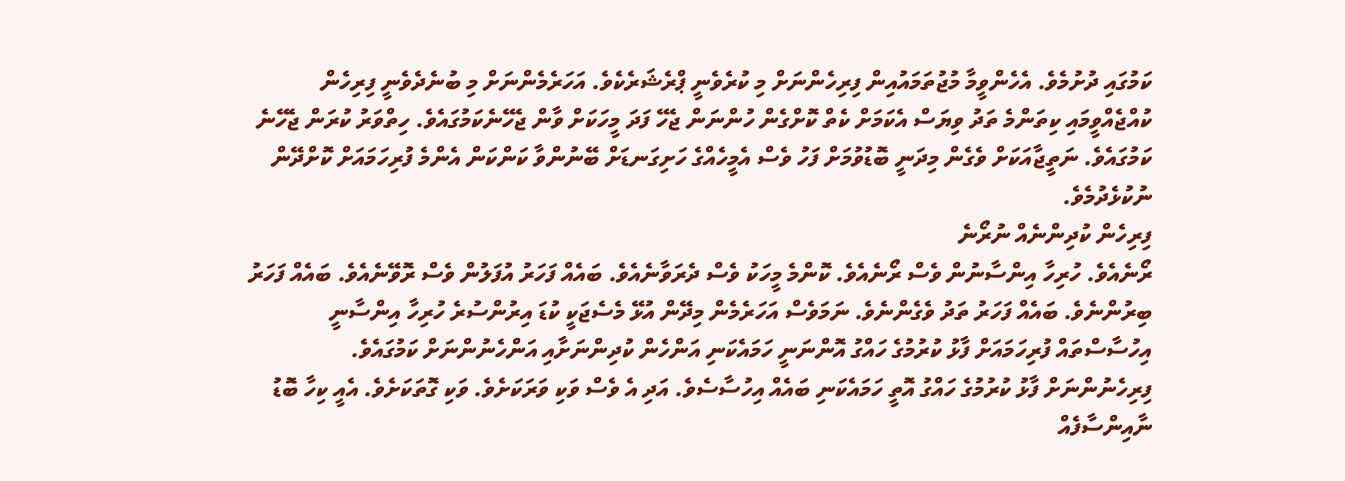ކަމުގައި ދުށުމެވެ. އެހެންވީމާ މުޖުތަމައުއިން ފިރިހެންނަށް މި ކުރެވެނީ ޕްރެޝަރެކެވެ. އަހަރެމެންނަށް މި ބުނެދެވެނީ ފިރިހެން ކުއްޖެއްވީމައި ކިތަންމެ ތަދު ވިޔަސް އެކަމަށް ކެތް ކޮށްގެން ހުންނަން ޖެހޭ ފަދަ މީހަކަށް ވާން ޖެހޭނެކަމުގައެވެ. ހިތްވަރު ކުރަން ޖެހޭނެ ކަމުގައެވެ. ނަތީޖާއަކަށް ވެގެން މިދަނީ ބޮޑުވުމަށް ފަހު ވެސް އެމީހެއްގެ ހަށިގަނޑަށް ބޭނުންވާ ކަންކަން އެންމެ ފުރިހަމައަށް ކޮށްދޭން ނުކުޅެދުމެވެ.
ފިރިހެން ކުދިންނެއް ނުރޯނެ
ރޯނެއެވެ. ހުރިހާ އިންސާނުން ވެސް ރޯނެއެވެ. ކޮންމެ މީހަކު ވެސް ދެރަވާނެއެވެ. ބައެއް ފަހަރު އުފަލުން ވެސް ރޮވޭނެއެވެ. ބައެއް ފަހަރު ބިރުންނެވެ. ބައެއް ފަހަރު ތަދު ވެގެންނެވެ. ނަމަވެސް އަހަރެމެން މިދޭން އުޅޭ މެސެޖަކީ ކުޑަ އިރުންސުރެ ހުރިހާ އިންސާނީ އިހުސާސްތައް ފުރިހަމައަށް ފާޅު ކުރުމުގެ ހައްގު އޮންނަނީ ހަމައެކަނި އަންހެން ކުދިންނަށާއި އަންހެނުންނަށް ކަމުގައެވެ. ފިރިހެނުންނަށް ފާޅު ކުރުމުގެ ހައްގު އޮތީ ހަމައެކަނި ބައެއް އިހުސާސެވެ. އަދި އެ ވެސް ވަކި ވަރަކަށެވެ. ވަކި ގޮތަކަށެވެ. އެއީ ކިހާ ބޮޑު ނާއިންސާފެއް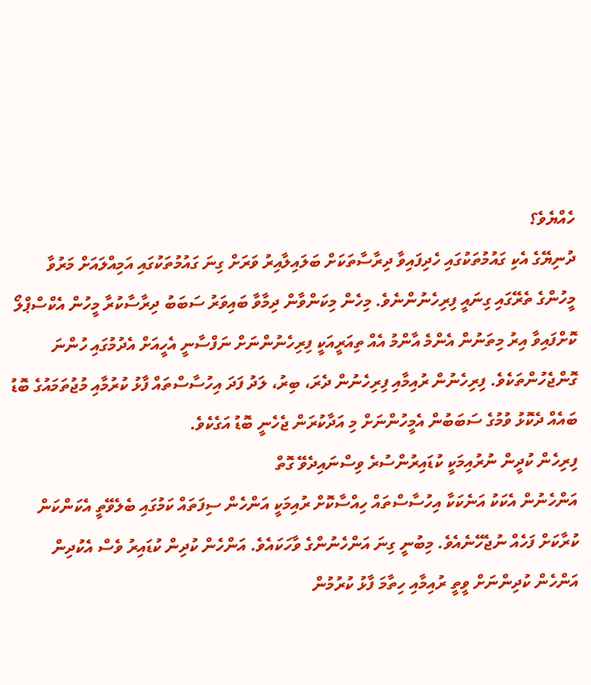ހެއްޔެވެ؟
ދުނިޔޭގެ އެކި ގައުމުތަކުގައި ހެދިފައިވާ ދިރާސާތަކަށް ބަލައިލާއިރު ވަރަށް ގިނަ ގައުމުތަކުގައި އަމިއްލައަށް މަރުވާ މީހުންގެ ތެރޭގައި ގިނައީ ފިރިހެނުންނެވެ. މިހެން މިކަންވާން ދިމާވާ ބައިވަރު ސަބަބު ދިރާސާކުރާ މީހުން އެކްސްޕްލޯ ކޮށްފައިވާ އިރު މިތަނުން އެންމެ އާންމު އެއް ތިއަރީއަކީ ފިރިހެނުންނަށް ނަފްސާނީ އެހީއަށް އެދުމުގައި ހުންނަ ގޮންޖެހުންތަކެވެ. ފިރިހެނުން ރުއިމާއި ފިރިހެނުން ދެރަ، ބިރު، ލަދު ފަދަ އިހުސާސްތައް ފާޅު ކުރުމާއި މުޖުތަމައުގެ ބޮޑު ބައެއް ދެކޮޅު ވުމުގެ ސަބަބުން އެމީހުންނަށް މި އަދާކުރަން ޖެހެނީ ބޮޑު އަގެކެވެ.
ފިރިހެން ކުދީން ނުރުއިމަކީ ކުޑައިރުންސުރެ ވިސްނައިދެވޭ ގޮތް
އަންހެނުން އެކަކު އަނެކަކާ އިހުސާސްތައް ހިއްސާކޮށް ރުއިމަކީ އަންހެން ސިފަތައް ކަމުގައި ބެލެވޭތީ އެކަންކަން ކުރާކަށް ފަހެއް ނުޖެހޭނެއެވެ. މިބުނީ ގިނަ އަންހެނުންގެ ވާހަކައެވެ. އަންހެން ކުދިން ކުޑައިރު ވެސް އެކުދިން އަންހެން ކުދިންނަށް ވީތީ ރުއިމާއި ހިތާމަ ފާޅު ކުރުމުން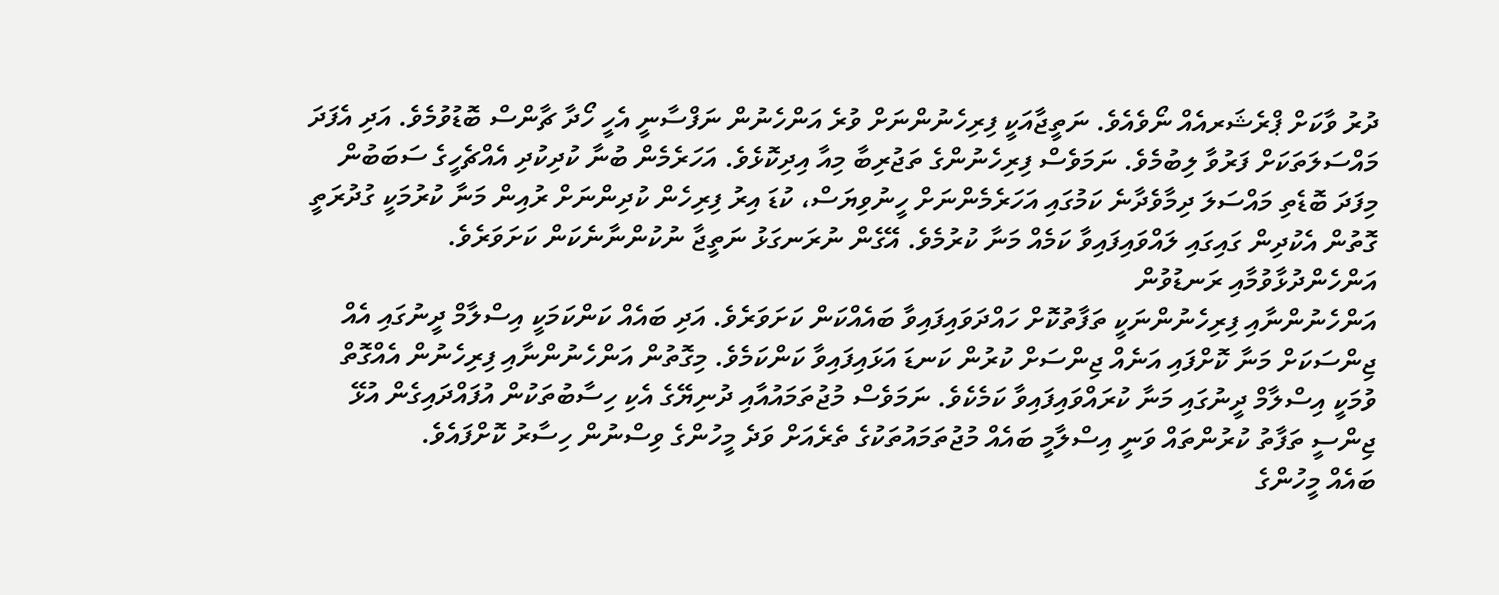ދުރު ވާކަށް ޕްރެޝަރއެއް ނޯވެއެވެ. ނަތީޖާއަކީ ފިރިހެނުންނަށް ވުރެ އަންހެނުން ނަފްސާނީ އެހީ ހޯދާ ޗާންސް ބޮޑުވުމެވެ. އަދި އެފަދަ މައްސަލަތަކަށް ފަރުވާ ލިބުމެވެ. ނަމަވެސް ފިރިހެނުންގެ ތަޖުރިބާ މިއާ އިދިކޮޅެވެ. އަހަރެމެން ބުނާ ކުދިކުދި އެއްޗެހީގެ ސަބަބުން މިފަދަ ބޮޑެތި މައްސަލަ ދިމާވެދާނެ ކަމުގައި އަހަރެމެންނަށް ހީނުވިޔަސް، ކުޑަ އިރު ފިރިހެން ކުދިންނަށް ރުއިން މަނާ ކުރުމަކީ ގުދުރަތީ ގޮތުން އެކުދިން ގައިގައި ލައްވައިފައިވާ ކަމެއް މަނާ ކުރުމެވެ. އޭގެން ނުރަނގަޅު ނަތީޖާ ނުކުންނާނެކަން ކަށަވަރެވެ.
އަންހެންދުޅާވުމާއި ރަނޑުވުން
އަންހެނުންނާއި ފިރިހެނުންނަކީ ތަފާތުކޮށް ހައްދަވައިފައިވާ ބައެއްކަން ކަށަވަރެވެ. އަދި ބައެއް ކަންކަމަކީ އިސްލާމް ދީނުގައި އެއް ޖިންސަކަށް މަނާ ކޮށްފައި އަނެއް ޖިންސަށް ކުރުން ކަނޑަ އަޅައިފައިވާ ކަންކަމެވެ. މިގޮތުން އަންހެނުންނާއި ފިރިހެނުން އެއްގޮތް ވުމަކީ އިސްލާމް ދީނުގައި މަނާ ކުރައްވައިފައިވާ ކަމެކެވެ. ނަމަވެސް މުޖުތަމައުއާއި ދުނިޔޭގެ އެކި ހިސާބުތަކުން އުފައްދައިގެން އުޅޭ ޖިންސީ ތަފާތު ކުރުންތައް ވަނީ އިސްލާމީ ބައެއް މުޖުތަމައުތަކުގެ ތެރެއަށް ވަދެ މީހުންގެ ވިސްނުން ހިސާރު ކޮށްފައެވެ.
ބައެއް މީހުންގެ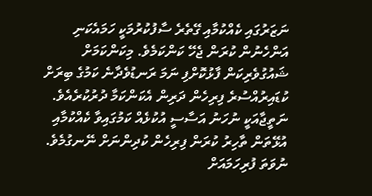ނަޒަރުގައި ކެއްކުމާއި ގޭތެރެ ސާފުކުރުމަކީ ހަމައެކަނި އަންހެނުން ކުރަން ޖެހޭ ކަންކަމެވެ. މިކަންކަމަށް ޝައުގުވެރިކަން ފާޅުކޮށްފި ނަމަ ރަނޑުވެދާނެ ކަމުގެ ބިރަށް ކުޑައިރުއްސުރެ ފިރިހެން ދަރިން އެކަންކަމާ ދުރުކުރެއެވެ. ނަތީޖާއަކީ ނުހަނު އަސާސީ އުކުޅެއް ކަމުގައިވާ ކެއްކުމާއި އުޅޭތަން ތާހިރު ކުރަން ފިރިހެން ކުދިންނަށް ނޭނގުމެވެ. ނުވަތަ ފުރިހަމައަށް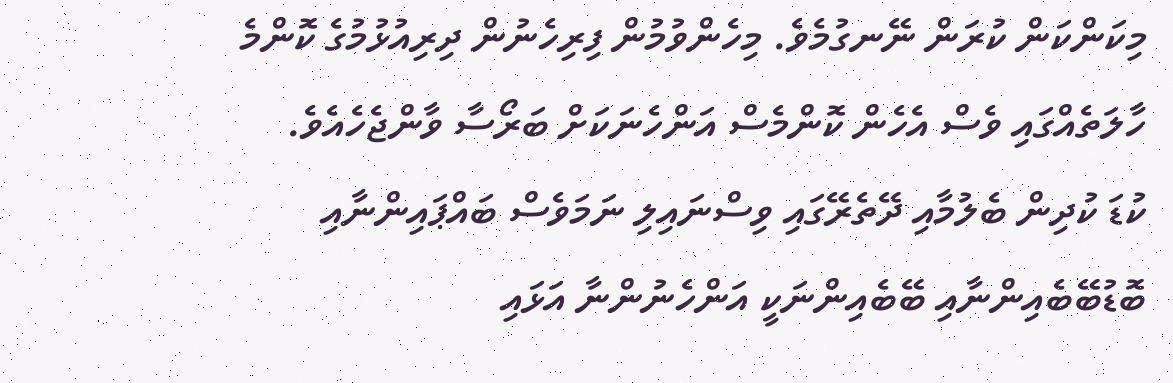މިކަންކަން ކުރަން ނޭނގުމެވެ. މިހެންވުމުން ފިރިހެނުން ދިރިއުޅުމުގެ ކޮންމެ ހާލަތެއްގައި ވެސް އެހެން ކޮންމެސް އަންހެނަކަށް ބަރޯސާ ވާންޖެހެއެވެ.
ކުޑަ ކުދިން ބެލުމާއި ދޭތެރޭގައި ވިސްނައިލި ނަމަވެސް ބައްޕައިންނާއި ބޮޑުބޭބެއިންނާއި ބޭބެއިންނަކީ އަންހެނުންނާ އަޅައި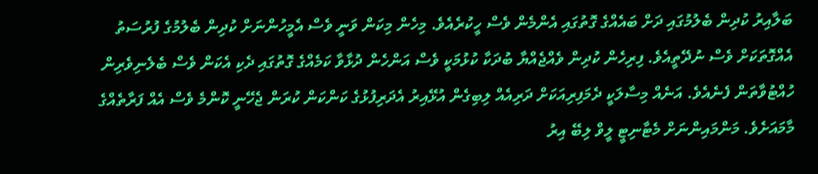ބަލާއިރު ކުދިން ބެލުމުގައި ދަށް ބައެއްގެ ގޮތުގައި އެންމެން ވެސް ހީކުރެއެވެ. މިހެން މިކަން ވަނީ ވެސް އެމީހުންނަށް ކުދިން ބެލުމުގެ ފުރުސަތު އެއްގޮތަކަށް ވެސް ނުދޭތީއެވެ. ފިރިހެން ކުދިން ވެއްޖެއްޔާ ބުދަކާ ކުޅުމަކީ ވެސް އަންހެން ދުޅާވާ ކަމެއްގެ ގޮތުގައި ދެކި އެކަން ވެސް ބެލެނިވެރިން ހުއްޓުވާތަން ފެނެއެވެ. އަނެއް މިސާލަކީ ދެމަފިރިއަކަށް ދަރިއެއް ލިބިގެން އުޅޭއިރު އެދަރިފުޅުގެ ކަންކަން ކުރަން ޖެހޭނީ ކޮންމެ ވެސް އެއް ފަރާތެއްގެ މާމައަށެވެ. މަންމައިންނަށް މެޓާނިޓީ ލީވް ލިބޭ އިރު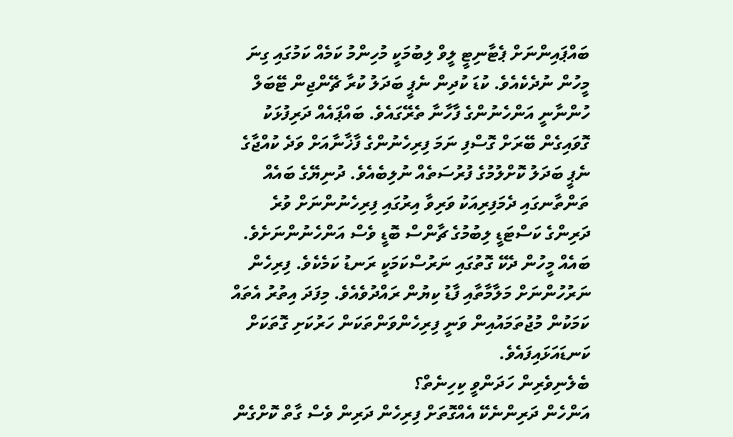ބައްޕައިންނަށް ޕެޓާނިޓީ ލީވް ލިބުމަކީ މުހިންމު ކަމެއް ކަމުގައި ގިނަ މީހުން ނުދެކެއެވެ. ކުޑަ ކުދިން ނެޕީ ބަދަލު ކުރާ ޗޭންޖިން ޓޭބަލް ހުންނާނީ އަންހެނުންގެ ފާހާނާ ތެރޭގައެވެ. ބައްޕައެއް ދަރިފުޅަކު ގޮވައިގެން ބޭރަށް ގޮސްފި ނަމަ ފިރިހެނުންގެ ފާޚާނާއަށް ވަދެ ކުއްޖާގެ ނެޕީ ބަދަލު ކޮށްލުމުގެ ފުރުސަތެއް ނުލިބެއެވެ. ދުނިޔޭގެ ބައެއް ތަންތާނގައި ދެމަފިރިއަކު ވަރިވާ އިރުގައި ފިރިހެނުންނަށް ވުރެ ދަރިންގެ ކަސްޓަޑީ ލިބުމުގެ ޗާންސް ބޮޑީ ވެސް އަންހެނުންނަށެވެ. ބައެއް މީހުން ދެކޭ ގޮތުގައި ނަރުސްކަމަކީ ރަނޑު ކަމެކެވެ. ފިރިހެން ނަރުހުންނަށް މަލާމާތާއި ފާޑު ކިޔުން ރައްދުވެއެވެ. މިފަދަ އިތުރު އެތައް ކަމަކުން މުޖުތަމައުއިން ވަނީ ފިރިހެންވަންތަކަން ހަރުކަށި ގޮތަކަށް ކަނޑައަޅައިފައެވެ.
ބެލެނިވެރިން ހަދަންވީ ކިހިނެތް؟
އަންހެން ދަރިންނެކޭ އެއްގޮތަށް ފިރިހެން ދަރިން ވެސް ގާތް ކޮށްގެން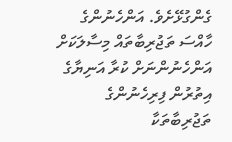ގެންގުޅޭށެވެ. އަންހެނުންގެ ހާއްސަ ތަޖުރިބާތައް މިސާލަކަށް އަންހެނުންނަށް ކުރާ އަނިޔާގެ އިތުރުން ފިރިހެނުންގެ ތަޖުރިބާތަކާ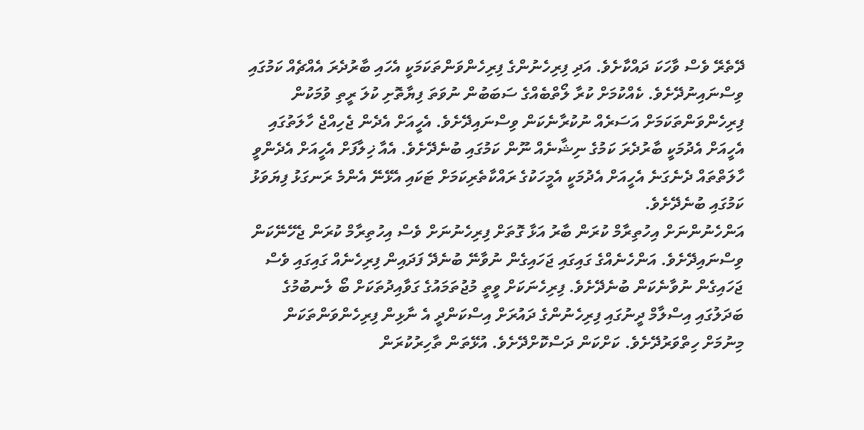ދޭތެރޭ ވެސް ވާހަކަ ދައްކާށެވެ. އަދި ފިރިހެނުންގެ ފިރިހެންވަންތަކަމަކީ އެހައި ބާރުދެރަ އެއްޗެއް ކަމުގައި ވިސްނައިނުދޭށެވެ. ކެއްކުމަށް ކުރާ ލޯތްބެއްގެ ސަބަބުން ނުވަތަ ފިޔާތޮށި ކުލަ ރީތި ވުމަކުން ފިރިހެންވަންތަކަމަށް އަސަރެއް ނުކުރާނެކަން ވިސްނައިދޭށެވެ. އެހީއަށް އެދެން ޖެހިއްޖެ ހާލަތުގައި އެހީއަށް އެދުމަކީ ބާރުދެރަ ކަމުގެ ނިޝާނެއް ނޫން ކަމުގައި ބުނެދޭށެވެ. އެއާ ޚިލާފަށް އެހީއަށް އެދެންވީ ހާލަތްތައް ދެނެގަނެ އެހީއަށް އެދުމަކީ އެމީހަކުގެ ރައްކާތެރިކަމަށް ޓަކައި އެޅޭނޭ އެންމެ ރަނގަޅު ފިޔަވަޅު ކަމުގައި ބުނެދޭށެވެ.
އަންހެނުންނަށް އިހުތިރާމް ކުރަން ބާރު އަޅާ ގޮތަށް ފިރިހެނުނަށް ވެސް އިހުތިރާމް ކުރަން ޖެހޭނޭކަން ވިސްނައިދޭށެވެ. އަންހެނެއްގެ ގައިގައި ޖަހައިގެން ނުވާނޭ ބުނެދޭ ފަދައިން ފިރިހެނެއް ގައިގައި ވެސް ޖަހައިގެން ނުވާނެކަން ބުނެދޭށެވެ. ފިރިހެނަކަށް ވީތީ މުޖުތަމައުގެ ގަވާއިދުތަކަށް ބޯ ލެނބުމުގެ ބަދަލުގައި އިސްލާމް ދީނުގައި ފިރިހެނުންގެ ދައުރަށް އިސްކަންދީ އެ ނާޅިން ފިރިހެންވަންތަކަން މިނުމަށް ހިތްވަރުދޭށެވެ. ކަށްކަން ދަސްކޮށްދޭށެވެ. އުޅޭތަން ތާހިރުކުރަން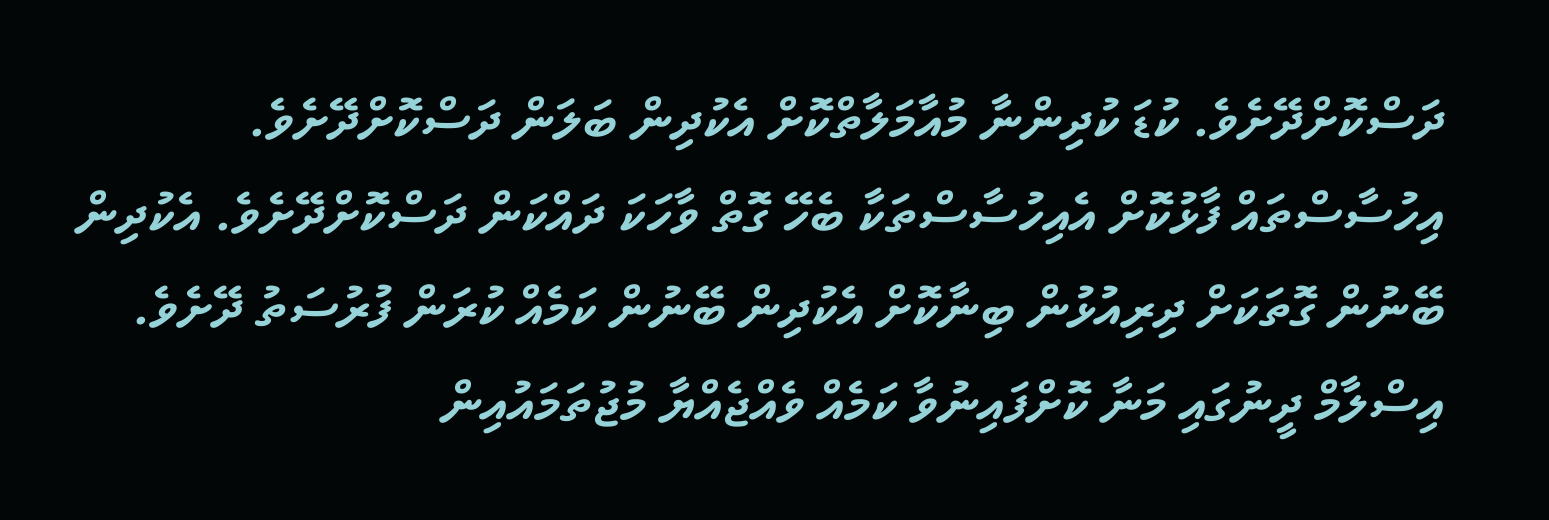ދަސްކޮށްދޭށެވެ. ކުޑަ ކުދިންނާ މުއާމަލާތްކޮށް އެކުދިން ބަލަން ދަސްކޮށްދޭށެވެ. އިހުސާސްތައް ފާޅުކޮށް އެއިހުސާސްތަކާ ބެހޭ ގޮތް ވާހަކަ ދައްކަން ދަސްކޮށްދޭށެވެ. އެކުދިން ބޭނުން ގޮތަކަށް ދިރިއުޅުން ބިނާކޮށް އެކުދިން ބޭނުން ކަމެއް ކުރަން ފުރުސަތު ދޭށެވެ. އިސްލާމް ދީނުގައި މަނާ ކޮށްފައިނުވާ ކަމެއް ވެއްޖެއްޔާ މުޖުތަމައުއިން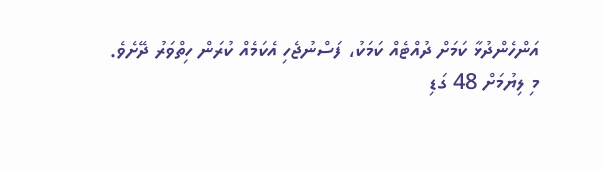އަންހެންދުޅާ ކަމަށް ދުއްޓެއް ކަމަކު، ފަސްނުޖެހި އެކަމެއް ކުރަން ހިތްވަރު ދޭށެވެ.
މި ލިޔުމަށް 48 ގަޑި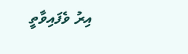އިރު ވެފައިވާތީ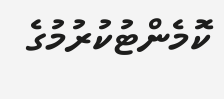ކޮމެންޓުކުރުމުގެ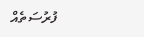ފުރުސަތެއް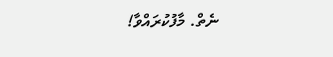ނެތް. މާފުކުރައްވާ!